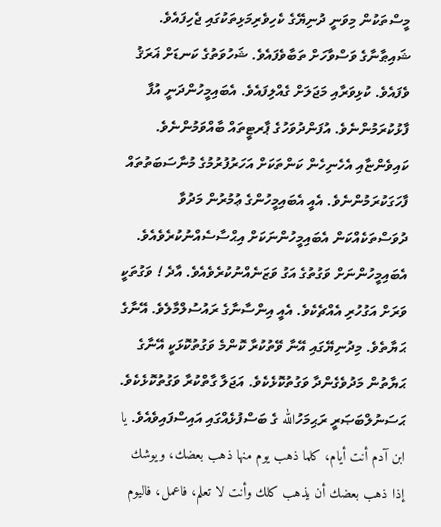މީސްތަކުން މިވަނީ ދުނިޔޭގެ ކެހިވެރިމަޅިތަކުގައި ޖެހިފައެވެ. ޝައިޠާނާގެ ވަސްވާހަށް ތަބާވެފައެވެ. ޝަހުވަތުގެ ކަނޑަށް ޣަރަޤު ވެފައެވެ. ކުޅިވަރާއި މަޖަލަށް ގެއްލިފައެވެ. އެބައިމީހުންދަނީ އުފާ ފާޅުކުރަމުންނެވެ. އުފަންދުވަހުގެ ޕާރޓީތައް ބާއްވަމުންނެވެ. ކައިވެންޏާއި އެހެނިހެން ކަންތަކަށް އަހަރުފުރުމުގެ މުނާސަބަތުތައް ފާހަގަކުރަމުންނެވެ. އެއީ އެބައިމީހުންގެ ޢުމުރުން މަދުވާ ދުވަސްތަކެއްކަން އެބައިމީހުންނަކަށް އިޙްސާސެއްނުކުރެވެއެވެ. އެބައިމީހުންނަށް ވަގުތުގެ އަގު ވަޒަނެއްނުކުރެވެއެވެ. އާދެ ! ވަގުތަކީ ވަރަށް އަގުހުރި އެއްޗެކެވެ. އެއީ އިންސާނާގެ ރައުސުލްމާލެވެ. އޭނާގެ ޙަޔާތެވެ. މިދުނިޔޭގައި އޭނާ ވޭތުކުރާ ކޮންމެ ވަގުތުކޮޅަކީ އޭނާގެ ޙަޔާތުން މަދުވެގެންދާ ވަގުތުކޮޅެކެވެ. އަޖަލާ ގާތްކުރާ ވަގުތުކޮޅެކެވެ.
ޙަސަނުލްބަޞަރީ ރަޙިމަހުالله ގެ ބަސްފުޅެއްގައި އައިސްފައިވެއެވެ. يا ابن آدم أنت أيام، كلما ذهب يوم منها ذهب بعضك، ويوشك إذا ذهب بعضك أن يذهب كلك وأنت لا تعلم، فاعمل، فاليوم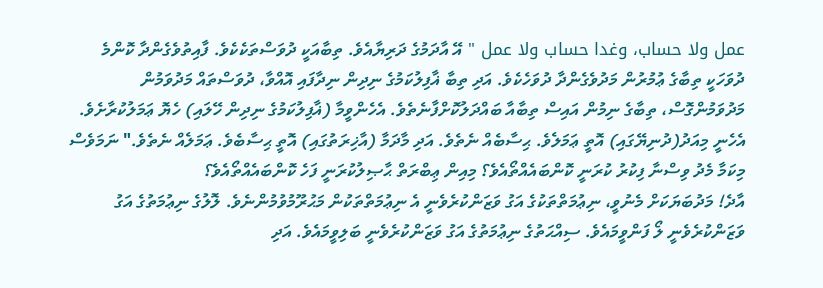عمل ولا حساب، وغدا حساب ولا عمل " އޭ އާދަމުގެ ދަރިޔާއެވެ. ތިބާއަކީ ދުވަސްތަކެކެވެ. ފާއިތުވެގެންދާ ކޮންމެ ދުވަހަކީ ތިބާގެ ޢުމުރުން މަދުވެގެންދާ ދުވަހެކެވެ. އަދި ތިބާ ޣާފިލުކަމުގެ ނިދިން ނިދާފައި އޮއްވާ، ދުވަސްތައް މަދުވަމުން މަދުވަމުންގޮސް، ތިބާގެ ނިމުން އައިސް ތިބާއާ ބައްދަލުކޮށްފާނެތެވެ. އެހެންވީމާ (ޣާފިލުކަމުގެ ނިދިން ހޭލައި) ހެޔޮ ޢަމަލުކުރާށެވެ. އެހެނީ މިއަދު(ދުނިޔޭގައި) އޮތީ ޢަމަލެވެ. ޙިސާބެއް ނެތެވެ. އަދި މާދަމާ (އާޚިރަތުގައި) އޮތީ ޙިސާބެވެ. ޢަމަލެއް ނެތެވެ." ނަމަވެސް މިކަމާ މެދު ވިސްނާ ފިކުރު ކުރަނީ ކޮންބައެއްތޯއެވެ؟ މިއިން ޢިބްރަތް ޙާޞިލުކުރަނީ ފަހެ ކޮންބައެއްތޯއެވެ؟
އާދެ! މަދުބަޔަކަށް މެނުވީ، ނިޢުމަތްތަކުގެ އަގު ވަޒަންކުރެވެނީ އެ ނިޢުމަތްތަކުން މަޙުރޫމުވުމުންނެވެ. ލޮލުގެ ނިޢުމަތުގެ އަގު ވަޒަންކުރެވެނީ ލޯ ފަންވީމައެވެ. ސިއްޙަތުގެ ނިޢުމަތުގެ އަގު ވަޒަންކުރެވެނީ ބަލިވީމައެވެ. އަދި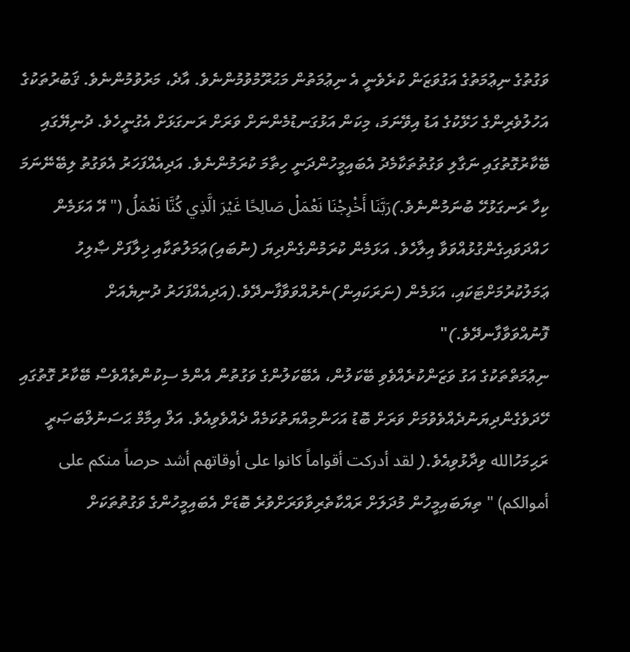ވަގުތުގެ ނިޢުމަތުގެ އަގުވަޒަން ކުރެވެނީ އެ ނިޢުމަތުން މަޙުރޫމުވުމުންނެވެ. އާދެ، މަރުވުމުންނެވެ. ޤަބުރުތަކުގެ އަހުލުވެރިންގެ ހަޅޭކުގެ އަޑު އިވޭނަމަ، މިކަން އަޅުގަނޑުމެންނަށް ވަރަށް ރަނގަޅަށް އެގުނީހެވެ. ދުނިޔޭގައި ބޭކާރުގޮތުގައި ނަގާލި ވަގުތުތަކާމެދު އެބައިމީހުންދަނީ ހިތާމަ ކުރަމުންނެވެ. އަދިއެއްފަހަރު އެވަގުތު ލިބޭނޭނަމަ ކިހާ ރަނގަޅުހޭ ބުނަމުންނެވެ.)رَبَّنَا أَخْرِجْنَا نَعْمَلْ صَالِحًا غَيْرَ الَّذِي كُنَّا نَعْمَلُ (" އޭ އަޅަމެން ހައްދަވައިގެންގުޅުއްވަވާ އިލާހެވެ. އަޅަމެން ކުރަމުންގެންދިޔަ (ނުބައި)ޢަމަލުތަކާއި ޚިލާފަށް ޞާލިހު ޢަމަލުކުރުމަށްޓަކައި، އަޅަމެން (ނަރަކައިން)ނެރުއްވަވާފާނދޭވެ.(އަދިއެއްފަހަރު ދުނިޔެއަށް ފޮނުއްވަވާފާނދޭވެ.)"
ނިޢުމަތްތަކުގެ އަގު ވަޒަންކުރެއްވެވި ބޭކަލުން، އެބޭކަލުންގެ ވަގުތުން އެންމެ ސިކުންތެއްވެސް ބޭކާރު ގޮތުގައި ހޭދަވެގެންދިޔަނުދެއްވެވުމަށް ވަރަށް ބޮޑު އަހަންމިއްޔަތުކަމެއް ދެއްވެވިއެވެ. އަލް އިމާމް ޙަސަނުލްބަޞަރީ ރަޙިމަހުالله ވިދާޅުވިއެވެ.( لقد أدركت أقواماً كانوا على أوقاتهم أشد حرصاً منكم على أموالكم) " ތިޔަބައިމީހުން މުދަލަށް ރައްކާތެރިވާވަރަށްވުރެ ބޮޑަށް އެބައިމީހުންގެ ވަގުތުތަކަށް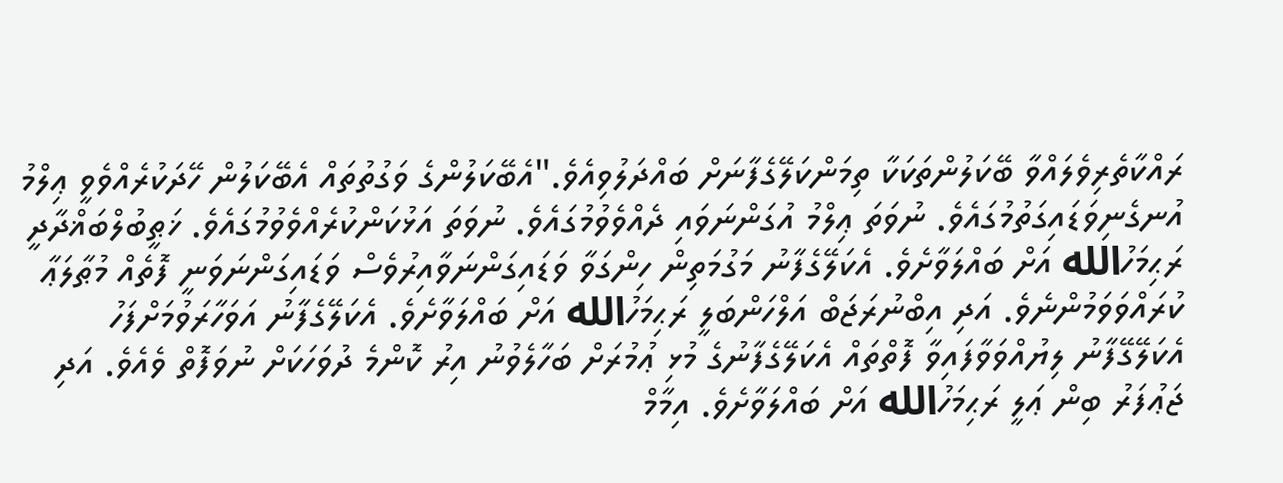ރައްކާތެރިވެލައްވާ ބޭކަލުންތަކަކާ ތިމަންކަލޭގެފާނަށް ބައްދަލުވިއެވެ."އެބޭކަލުންގެ ވަގުތުތައް އެބޭކަލުން ހޭދަކުރެއްވެވީ ޢިލްމު އުނގެނިވަޑައިގަތުމުގައެވެ. ނުވަތަ ޢިލްމު އުގަންނަވައި ދެއްވެވުމުގައެވެ. ނުވަތަ އަޅުކަންކުރެއްވެވުމުގައެވެ. ޚަޠީބުލްބަޣްދާދީ ރަޙިމަހުالله އަށް ބައްލަވާށެވެ. އެކަލޭގެފާނު މަގުމަތިން ހިންގަވާ ވަޑައިގަންނަވާއިރުވެސް ވަޑައިގަންނަވަނީ ފޮތެއް މުޠާލަޢާ ކުރައްވަވަމުންނެވެ. އަދި އިބްނުރަޖަބް އަލްހަންބަލީ ރަޙިމަހުالله އަށް ބައްލަވާށެވެ. އެކަލޭގެފާނު އަވަހާރަވުމަށްފަހު އެކަލޭގޭފާނު ލިޔުއްވަވާފައިވާ ފޮތްތައް އެކަލޭގެފާނުގެ މުޅި ޢުމުރަށް ބަހާލެވުނު އިރު ކޮންމެ ދުވަހަކަށް ނުވަފޮތް ވެއެވެ. އަދި ޖަޢުފަރު ބިން ޢަލީ ރަޙިމަހުالله އަށް ބައްލަވާށެވެ. އިމާމް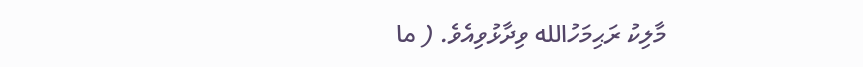މާލިކު ރަޙިމަހުالله ވިދާޅުވިއެވެ. ( ما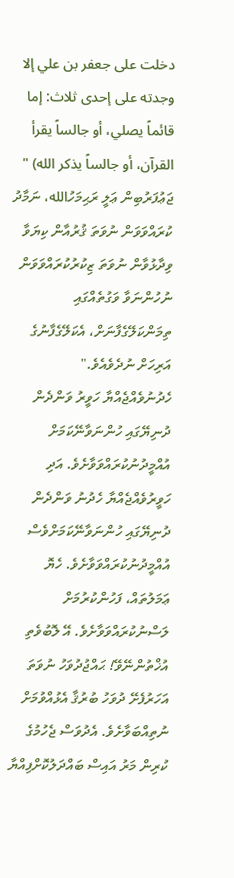دخلت على جعفر بن علي إلا وجدته على إحدى ثلاث: إما قائماً يصلي، أو جالساً يقرأ القرآن، أو جالساً يذكر الله) " ޖަޢުފަރުބިން ޢަލީ ރަޙިމަހުالله، ނަމާދު ކުރައްވަވަން ނުވަތަ ޤުރުއާން ކިޔަވާ ވިދާޅުވާން ނުވަތަ ޒިކުރުކުރައްވަވަން ނުހުންނަވާ ވަގުތެއްގައި ތިމަންކަލޭގެފާނަށް، އެކަލޭގެފާނުގެ އަރިހަށް ނުދެވެއެވެ."
ހެދުނުވެއްޖެއްޔާ ހަވީރު ވަންދެން ދުނިޔޭގައި ހުންނަވާނޭކަމަށް އުއްމީދުނުކުރައްވަވާށެވެ. އަދި ހަވީރުވެއްޖެއްޔާ ހެދުނު ވަންދެން ދުނިޔޭގައި ހުންނަވާނޭކަމަށްވެސް އުއްމީދުނުކުރައްވަވާށެވެ. ހެޔޮ ޢަމަލުތައް، ފަހުންކުރުމަށް ލަސްނުކުރައްވަވާށެވެ. އޭ ލޮބުވެތި އުޚްތުންނޭވޭ! ޙައްޖުދުވަހު ނުވަތަ އަހަރުފެށޭ ދުވަހު ބުރުޤާ އެޅުއްވުމަށް ނުތިއްބަވާށެވެ. އެދުވަސް ޖެހުމުގެ ކުރިން މަރު އައިސް ބައްދަލުކޮށްފިއްޔާ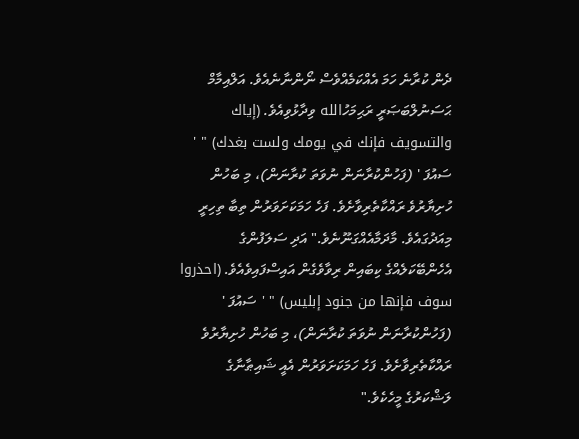ދެން ކުރާނެ ހަމަ އެއްކަމެއްވެސް ނޯންނާނެއެވެ. އަލްއިމާމް ޙަސަނުލްބަޞަރީ ރަޙިމަހުالله ވިދާޅުވިއެވެ. (إياك والتسويف فإنك في يومك ولست بغدك) " ' ސައުފަ ' (ފަހުންކުރާނަން ނުވަތަ ކުރާނަން)، މި ބަހުން ހުށިޔާރުވެ ރައްކާތެރިވާށެވެ. ފަހެ ހަމަކަށަވަރުން ތިބާ ތިހިރީ މިއަދުގައެވެ. މާދަމާއެއްގަނޫނެވެ." އަދި ސަލަފުންގެ އެހެންބޭކަލެއްގެ ކިބައިން ރިވާވެގެން އައިސްފައިވެއެވެ. (احذروا سوف فإنها من جنود إبليس) " ' ސައުފަ ' (ފަހުންކުރާނަން ނުވަތަ ކުރާނަން)، މި ބަހުން ހުށިޔާރުވެ ރައްކާތެރިވާށެވެ. ފަހެ ހަމަކަށަވަރުން އެއީ ޝައިޠާނާގެ ލަޝްކަރުގެ މީހެކެވެ."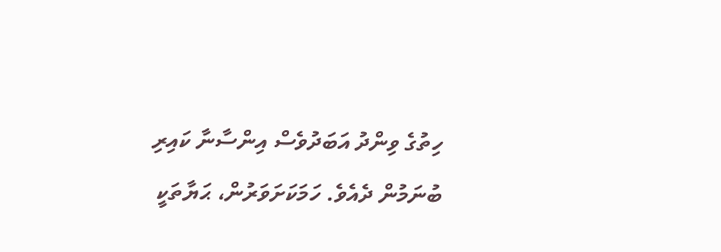ހިތުގެ ވިންދު އަބަދުވެސް އިންސާނާ ކައިރި ބުނަމުން ދެއެވެ. ހަމަކަށަވަރުން، ޙަޔާތަކީ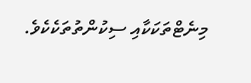މިނެޓްތަކަކާއި ސިކުންތުތަކެކެވެ.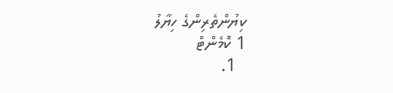ކިޔުންތެރިންގެ ހިޔާލު
1 ކޮމެންޓް
  1.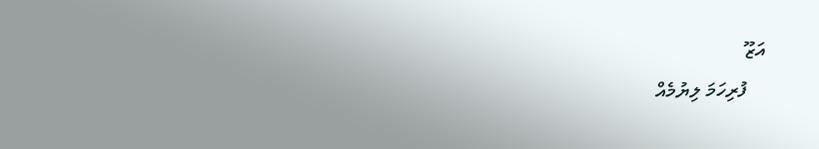އަޒޫ
    ފުރިހަމަ ލިޔުމެއް